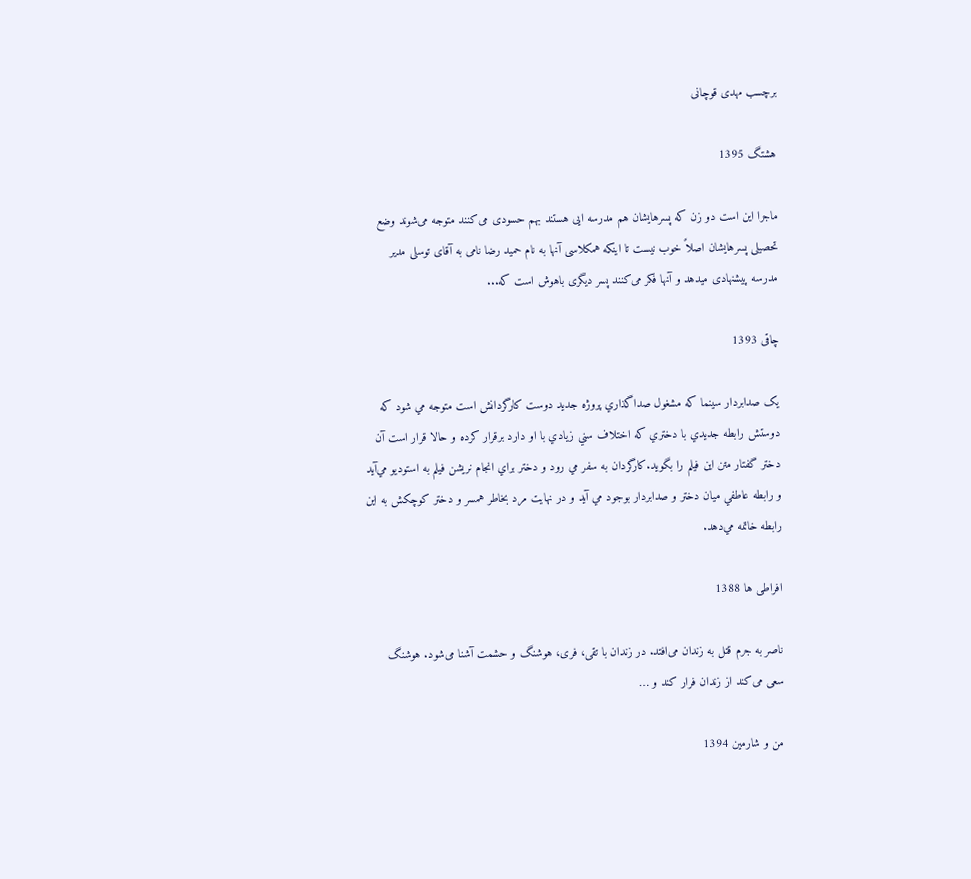برچسب مهدی قوچانی

هشتگ 1395

ماجرا این است دو زن که پسرهایشان هم مدرسه ایی هستند بهم حسودی می‌کنند متوجه می‌شوند وضع تحصیلی پسرهایشان اصلاً خوب نیست تا اینکه همکلاسی آنها به نام حمید رضا نامی به آقای توسلی مدیر مدرسه پیشنهادی میدهد و آنها فکر می‌کنند پسر دیگری باهوش است که...

چاقی 1393

يک صدابردار سينما که مشغول صداگذاري پروژه جديد دوست کارگردانش است متوجه مي شود که دوستش رابطه جديدي با دختري که اختلاف سني زيادي با او دارد برقرار کرده و حالا قرار است آن دختر گفتار متن اين فيلم را بگويد.کارگردان به سفر مي رود و دختر براي انجام نريشن فيلم به استوديو مي‌آيد و رابطه عاطفي ميان دختر و صدابردار بوجود مي آيد و در نهايت مرد بخاطر همسر و دختر کوچکش به اين رابطه خاتمه مي‌دهد.

افراطی ها 1388

ناصر به جرم قتل به زندان می‌افتد. در زندان با تقی، فری، هوشنگ و حشمت آشنا می‌شود. هوشنگ سعی می‌کند از زندان فرار کند و …

من و شارمین 1394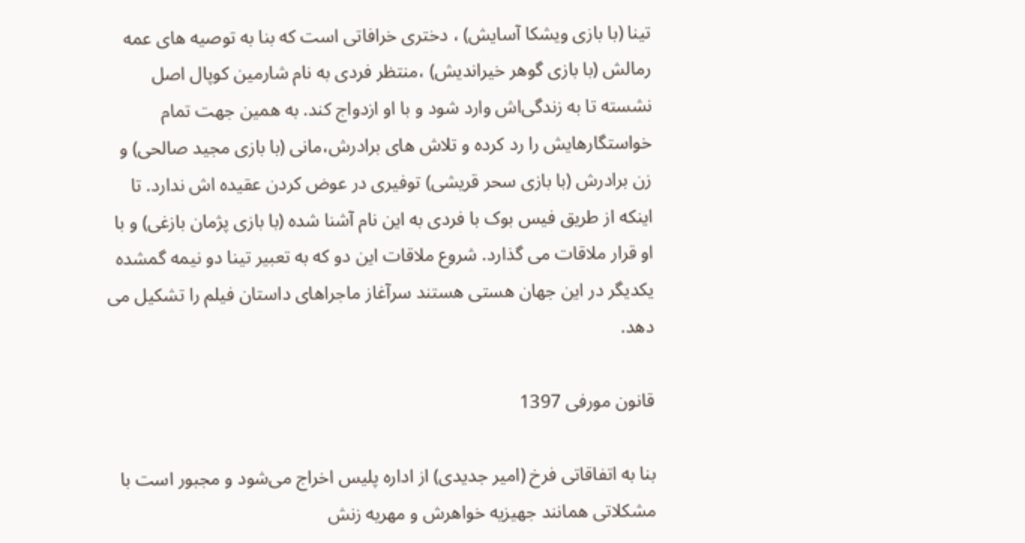تینا (با بازی ویشکا آسایش) ، دختری خرافاتی است که بنا به توصیه های عمه رمالش (با بازی گوهر خیراندیش) ،منتظر فردی به نام شارمین کوپال اصل نشسته تا به زندگی‌اش وارد شود و با او ازدواج کند. به همین جهت تمام خواستگارهایش را رد کرده و تلاش های برادرش،مانی (با بازی مجید صالحی) و زن برادرش (با بازی سحر قریشی) توفیری در عوض کردن عقیده اش ندارد. تا اینکه از طریق فیس‌ بوک با فردی به این نام آشنا شده (با بازی پژمان بازغی) و با او قرار ملاقات می‌ گذارد. شروع ملاقات این دو که به تعبیر تینا دو نیمه گمشده یکدیگر در این جهان هستی هستند سرآغاز ماجراهای داستان فیلم را تشکیل می دهد.

قانون مورفی 1397

بنا به اتفاقاتی فرخ (امیر جدیدی) از اداره پلیس اخراج می‌شود و مجبور است با مشکلاتی همانند جهیزیه خواهرش و مهریه زنش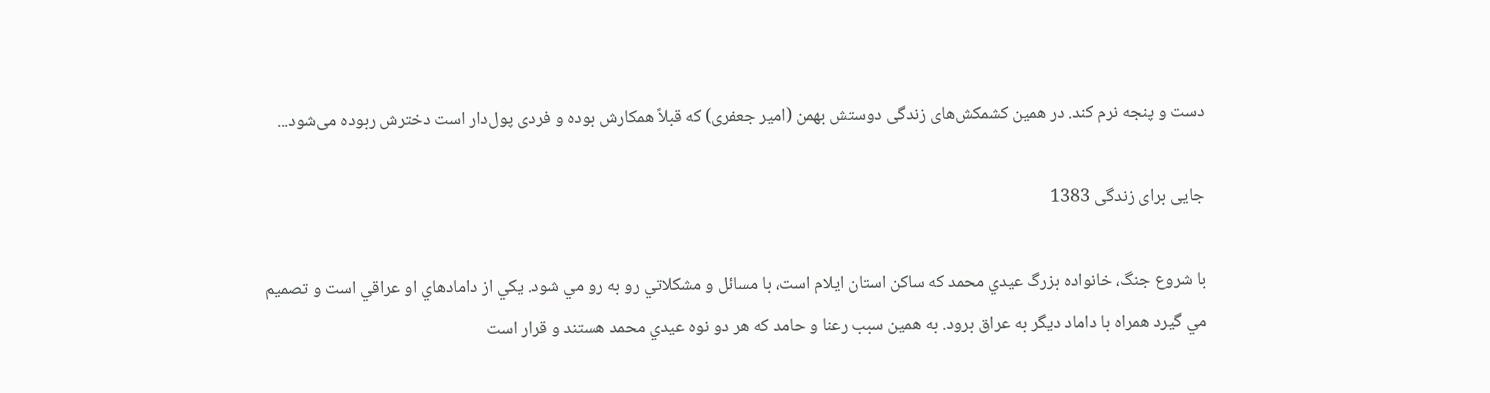دست و پنجه نرم کند. در همین کشمکش‌های زندگی دوستش بهمن (امیر جعفری) که قبلاً همکارش بوده و فردی پول‌دار است دخترش ربوده می‌شود...

جایی برای زندگی 1383

با شروع جنگ، خانواده بزرگ عيدي محمد كه ساكن استان ايلام است، با مسائل و مشكلاتي رو به رو مي شود. يكي از دامادهاي او عراقي است و تصميم مي گيرد همراه با داماد ديگر به عراق برود. به همين سبب رعنا و حامد كه هر دو نوه عيدي محمد هستند و قرار است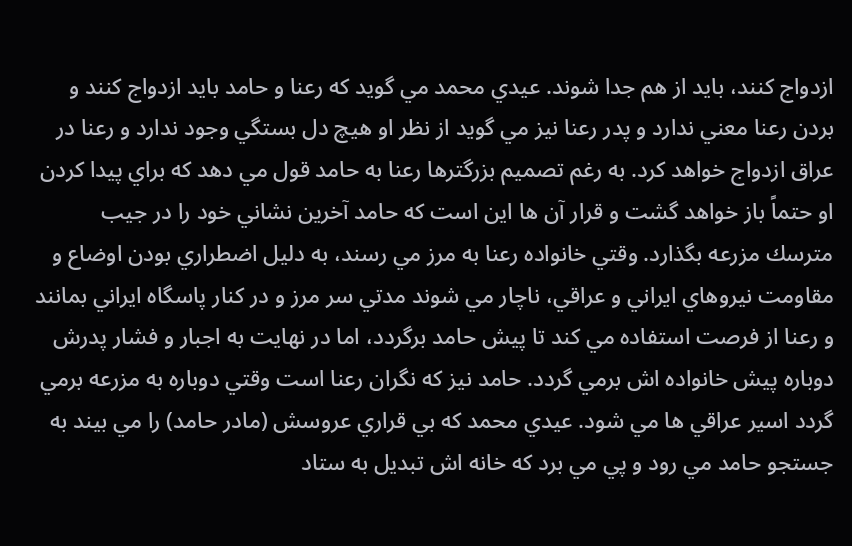ازدواج كنند، بايد از هم جدا شوند. عيدي محمد مي گويد كه رعنا و حامد بايد ازدواج كنند و بردن رعنا معني ندارد و پدر رعنا نيز مي گويد از نظر او هيچ دل بستگي وجود ندارد و رعنا در عراق ازدواج خواهد كرد. به رغم تصميم بزرگترها رعنا به حامد قول مي دهد كه براي پيدا كردن او حتماً باز خواهد گشت و قرار آن ها اين است كه حامد آخرين نشاني خود را در جيب مترسك مزرعه بگذارد. وقتي خانواده رعنا به مرز مي رسند، به دليل اضطراري بودن اوضاع و مقاومت نيروهاي ايراني و عراقي، ناچار مي شوند مدتي سر مرز و در كنار پاسگاه ايراني بمانند و رعنا از فرصت استفاده مي كند تا پيش حامد برگردد، اما در نهايت به اجبار و فشار پدرش دوباره پيش خانواده اش برمي گردد. حامد نيز كه نگران رعنا است وقتي دوباره به مزرعه برمي گردد اسير عراقي ها مي شود. عيدي محمد كه بي قراري عروسش (مادر حامد) را مي بيند به جستجو حامد مي رود و پي مي برد كه خانه اش تبديل به ستاد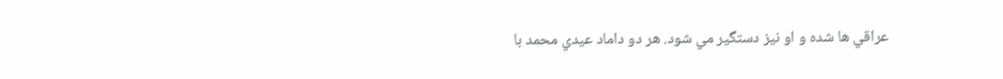عراقي ها شده و او نيز دستگير مي شود. هر دو داماد عيدي محمد با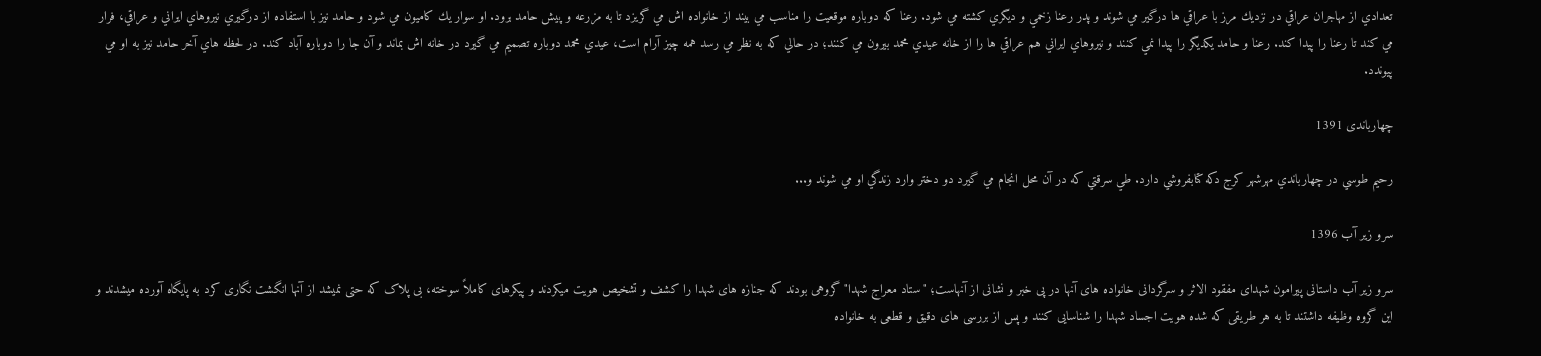تعدادي از مهاجران عراقي در نزديك مرز با عراقي ها درگير مي شوند و پدر رعنا زخمي و ديگري كشته مي شود. رعنا كه دوباره موقعيت را مناسب مي بيند از خانواده اش مي گريزد تا به مزرعه و پيش حامد برود. او سوار يك كاميون مي شود و حامد نيز با استفاده از درگيري نيروهاي ايراني و عراقي، فرار مي كند تا رعنا را پيدا كند. رعنا و حامد يكديگر را پيدا نمي كنند و نيروهاي ايراني هم عراقي ها را از خانه عيدي محمد بيرون مي كنند؛ در حالي كه به نظر مي رسد همه چيز آرام است، عيدي محمد دوباره تصميم مي گيرد در خانه اش بماند و آن جا را دوباره آباد كند. در لحظه هاي آخر حامد نيز به او مي پيوندد.

چهارباندی 1391

رحيم طوسي در چهارباندي مهرشهر كرج دكه كتابفروشي دارد. طي سرقتي كه در آن محل انجام مي گيرد دو دختر وارد زندگي او مي شوند و...

سرو زیر آب 1396

سرو زیر آب داستانی پیرامون شهدای مفقود الاثر و سرگردانی خانواده های آنها در پی خبر و نشانی از آنهاست؛ "ستاد معراج شهدا" گروهی بودند که جنازه های شهدا را کشف و تشخیص هویت میکردند و پیکرهای کاملاً سوخته، بی پلاک که حتی نمیشد از آنها انگشت نگاری کرد به پایگاه آورده میشدند و این گروه وظیفه داشتند تا به هر طریقی که شده هویت اجساد شهدا را شناسایی کنند و پس از بررسی های دقیق و قطعی به خانواده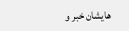هایشان خبر و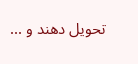تحویل دهند و ...